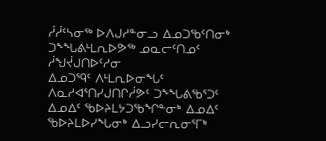ᓲᓲᑦᓴᓂᖅ ᐅᐱᒍᓱᓐᓂᓗ ᐃᓄᑐᖃᑦᑎᓂᒃ ᑐᖕᖓᕕᒻᒪᕆᐅᕗᖅ ᓄᓇᓕᑦᑎᓄᑦ ᓲᖑᔫᒍᑎᐅᑦᓱᓂ
ᐃᓄᑐᙯᑦ ᐱᒻᒪᕆᐅᓂᖓᑦ
ᐱᓇᓱᐊᕐᑎᓯᒍᑎᒋᓲᕗᑦ ᑐᖕᖓᕕᖃᕐᑐᑦ ᐃᓄᐃᑦ ᖃᐅᔨᒪᔭᑐᖃᖏᓐᓂᒃ ᐃᓄᐃᑦ ᖃᐅᔨᒪᐅᓯᖓᓂᒃ ᐃᓗᓯᓕᕆᓂᕐᒥᒃ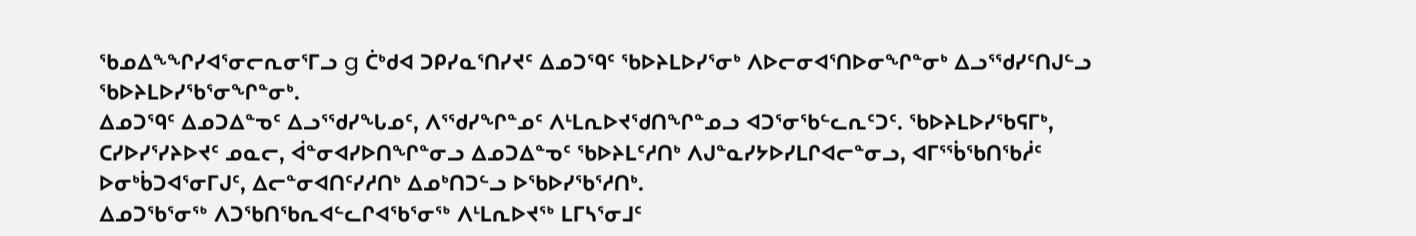ᖃᓄᐃᖕᖏᓯᐊᕐᓂᓕᕆᓂᕐᒥᓗ g ᑖᒃᑯᐊ ᑐᑭᓯᓇᕐᑎᓯᔪᑦ ᐃᓄᑐᙯᑦ ᖃᐅᔨᒪᐅᓯᕐᓂᒃ ᐱᐅᓕᓂᐊᕐᑎᐅᓂᖏᓐᓂᒃ ᐃᓗᕐᖁᓯᑦᑎᒍᓪᓗ ᖃᐅᔨᒪᐅᓯᖃᕐᓂᖏᓐᓂᒃ.
ᐃᓄᑐᙯᑦ ᐃᓄᑐᐃᓐᓀᑦ ᐃᓗᕐᖁᓯᖓᓄᑦ, ᐱᕐᖁᓯᖏᓐᓄᑦ ᐱᒻᒪᕆᐅᔪᖁᑎᖏᓐᓄᓗ ᐊᑐᕐᓂᖃᓪᓚᕆᑦᑐᑦ. ᖃᐅᔨᒪᐅᓯᖃᕋᒥᒃ, ᑕᓯᐅᓯᕐᓯᔨᐅᔪᑦ ᓄᓇᓕ, ᐋᓐᓂᐊᓯᐅᑎᖏᓐᓂᓗ ᐃᓄᑐᐃᓐᓀᑦ ᖃᐅᔨᒪᑦᓱᑎᒃ ᐱᒍᓐᓇᓯᔭᐅᓯᒪᒋᐊᓕᓐᓂᓗ, ᐊᒥᕐᖄᖃᑎᖃᓲᑦ ᐅᓂᒃᑳᑐᐊᕐᓂᒥᒍᑦ, ᐃᓕᓐᓂᐊᑎᑦᓯᓱᑎᒃ ᐃᓄᒃᑎᑐᓪᓗ ᐅᖃᐅᓯᖃᕐᓱᑎᒃ.
ᐃᓄᑐᖃᕐᓂᖅ ᐱᑐᖃᑎᖃᕆᐊᓪᓚᒋᐊᖃᕐᓂᖅ ᐱᒻᒪᕆᐅᔪᖅ ᒪᒥᓴᕐᓂᒧᑦ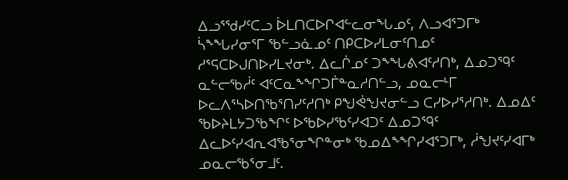ᐃᓗᕐᖁᓯᑦᑕᓗ ᐆᒪᑎᑕᐅᒋᐊᓪᓚᓂᖓᓄᑦ, ᐱᓗᐊᕐᑐᒥᒃ ᓵᖕᖓᓯᓂᕐᒥ ᖃᓪᓗᓈᓄᑦ ᑎᑭᑕᐅᓯᒪᓂᑦᑎᓄᑦ ᓱᕐᕋᑕᐅᒍᑎᐅᓯᒪᔪᓂᒃ. ᐃᓚᒌᓄᑦ ᑐᖕᖓᕕᐊᑦᓱᑎᒃ, ᐃᓄᑐᙯᑦ ᓇᓪᓕᖃᓲᑦ ᐊᑦᑕᓇᖕᖏᑐᒦᓐᓇᓱᑎᓪᓗ, ᓄᓇᓕᒻᒥ ᐅᓚᐱᕐᓴᐅᑎᖃᕐᑎᓯᑦᓱᑎᒃ ᑭᖑᕚᖑᔪᓂᓪᓗ ᑕᓯᐅᓯᕐᓱᑎᒃ. ᐃᓄᐃᑦ ᖃᐅᔨᒪᔭᑐᖃᖏᑦ ᐅᖃᐅᓯᖃᑦᓯᐊᑐᑦ ᐃᓄᑐᙯᑦ ᐃᓚᐅᑦᓯᐊᕆᐊᖃᕐᓂᖏᓐᓂᒃ ᖃᓄᐃᖕᖏᓯᐊᕐᑐᒥᒃ, ᓲᖑᔪᑦᓯᐊᒥᒃ ᓄᓇᓕᖃᕐᓂᒧᑦ.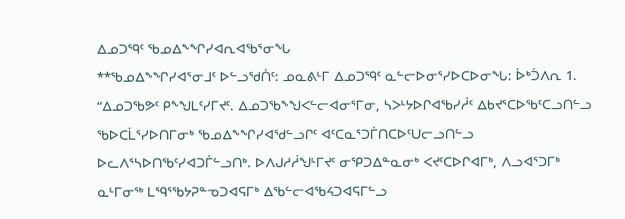ᐃᓄᑐᙯᑦ ᖃᓄᐃᖕᖏᓯᐊᕆᐊᖃᕐᓂᖓ
**ᖃᓄᐃᖕᖏᓯᐊᕐᓂᒧᑦ ᐅᓪᓗᖁᑏᑦ: ᓄᓇᕕᒻᒥ ᐃᓄᑐᙯᑦ ᓇᓪᓕᐅᓂᕐᓯᐅᑕᐅᓂᖓ: ᐆᒃᑑᐱᕆ 1.
“ᐃᓄᑐᖃᕗᑦ ᑭᖕᖑᒪᑦᓯᒥᔪᑦ. ᐃᓄᑐᖃᖕᖑᐸᓪᓕᐊᓂᕐᒥᓂ, ᓴᐳᒻᔭᐅᒋᐊᖃᓯᓲᑦ ᐃᑲᔪᕐᑕᐅᖃᑦᑕᓗᑎᓪᓗ ᖃᐅᑕᒫᕐᓯᐅᑎᒥᓂᒃ ᖃᓄᐃᖕᖏᓯᐊᖁᓪᓗᒋᑦ ᐊᑦᑕᓇᕐᑐᒦᑎᑕᐅᑦᑌᓕᓗᑎᓪᓗ ᐅᓚᐱᕐᓴᐅᑎᖃᑦᓯᐊᑐᒦᓪᓗᑎᒃ. ᐅᐱᒍᓱᓲᖑᒻᒥᔪᑦ ᓂᕿᑐᐃᓐᓇᓂᒃ ᐸᔪᑦᑕᐅᒋᐊᒥᒃ, ᐱᓗᐊᕐᑐᒥᒃ ᓇᒻᒥᓂᖅ ᒪᙯᕐᖃᔭᕈᓐᓀᑐᐊᕋᒥᒃ ᐃᖃᓪᓕᐊᖃᔦᑐᐊᕋᒥᓪᓗ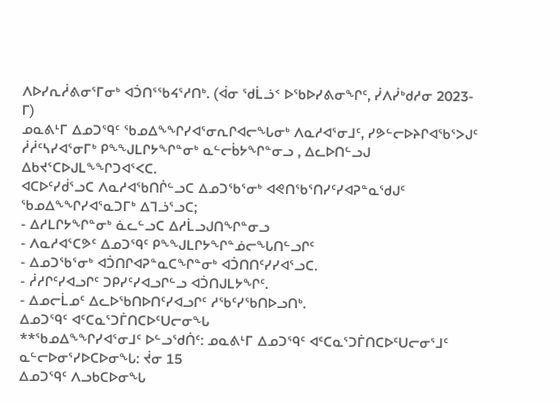ᐱᐅᓯᕆᓲᕕᓂᕐᒥᓂᒃ ᐊᑑᑎᕐᖃᔦᕐᓱᑎᒃ. (ᐋᓂ ᖁᒫᓘᑉ ᐅᖃᐅᓯᕕᓂᖏᑦ, ᓰᐱᓰᒃᑯᓱᓂ 2023-ᒥ)
ᓄᓇᕕᒻᒥ ᐃᓄᑐᙯᑦ ᖃᓄᐃᖕᖏᓯᐊᕐᓂᕆᒋᐊᓕᖓᓂᒃ ᐱᓇᓱᐊᕐᓂᒧᑦ, ᓯᕗᓪᓕᐅᔨᒋᐊᖃᕐᐳᒍᑦ ᓲᓲᑦᓴᓯᐊᕐᓂᒥᒃ ᑭᖕᖑᒪᒋᔭᖏᓐᓂᒃ ᓇᓪᓕᑳᔭᖏᓐᓂᓗ , ᐃᓚᐅᑎᓪᓗᒍ ᐃᑲᔪᕐᑕᐅᒍᒪᖕᖏᑐᐊᕐᐸᑕ.
ᐊᑕᐅᑦᓯᑰᕐᓗᑕ ᐱᓇᓱᐊᖃᑎᒌᓪᓗᑕ ᐃᓄᑐᖃᕐᓂᒃ ᐊᕙᑎᖃᕐᑎᓯᑦᓯᐊᕈᓐᓇᖁᒍᑦ ᖃᓄᐃᖕᖏᓯᐊᕐᓇᑐᒥᒃ ᐃᒣᓘᕐᓗᑕ;
- ᐃᓱᒪᒋᔭᖏᓐᓂᒃ ᓈᓚᓪᓗᑕ ᐃᓱᒫᓗᒍᑎᖏᓐᓂᓗ
- ᐱᓇᓱᐊᕐᑕᕗᑦ ᐃᓄᑐᙯᑦ ᑭᖕᖑᒪᒋᔭᖏᓐᓅᓕᖓᑎᓪᓗᒋᑦ
- ᐃᓄᑐᖃᕐᓂᒃ ᐊᑑᑎᒋᐊᕈᓐᓇᑕᖏᓐᓂᒃ ᐊᑑᑎᑎᑦᓯᓯᐊᕐᓗᑕ.
- ᓲᓱᒋᑦᓯᐊᓗᒋᑦ ᑐᑭᓯᑦᓯᐊᓗᒋᓪᓗ ᐊᑑᑎᒍᒪᔭᖏᑦ.
- ᐃᓄᓕᒫᓄᑦ ᐃᓚᐅᖃᑎᐅᑎᑦᓯᐊᓗᒋᑦ ᓱᖃᑦᓯᖃᑎᐅᓗᑎᒃ.
ᐃᓄᑐᙯᑦ ᐊᑦᑕᓇᕐᑐᒦᑎᑕᐅᑦᑌᓕᓂᖓ
**ᖃᓄᐃᖕᖏᓯᐊᕐᓂᒧᑦ ᐅᓪᓗᖁᑏᑦ: ᓄᓇᕕᒻᒥ ᐃᓄᑐᙯᑦ ᐊᑦᑕᓇᕐᑐᒦᑎᑕᐅᑦᑌᓕᓂᕐᒧᑦ ᓇᓪᓕᐅᓂᕐᓯᐅᑕᐅᓂᖓ: ᔫᓂ 15
ᐃᓄᑐᙯᑦ ᐱᓗᑲᑕᐅᓂᖓ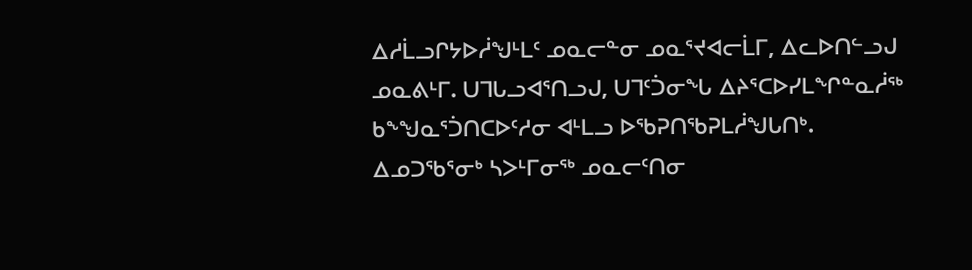ᐃᓱᒫᓗᒋᔭᐅᓲᖑᒻᒪᑦ ᓄᓇᓕᓐᓂ ᓄᓇᕐᔪᐊᓕᒫᒥ, ᐃᓚᐅᑎᓪᓗᒍ ᓄᓇᕕᒻᒥ. ᑌᒣᒐᓗᐊᕐᑎᓗᒍ, ᑌᒣᑦᑑᓂᖓ ᐃᔨᕐᑕᐅᓯᒪᖏᓐᓇᓲᖅ ᑲᖕᖑᓇᕐᑑᑎᑕᐅᑦᓱᓂ ᐊᒻᒪᓗ ᐅᖃᕈᑎᖃᕈᒪᓲᖑᒐᑎᒃ.
ᐃᓄᑐᖃᕐᓂᒃ ᓴᐳᒻᒥᓂᖅ ᓄᓇᓕᑦᑎᓂ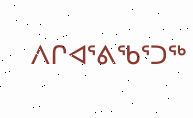ᐱᒋᐊᕐᕕᖃᕐᑐᖅ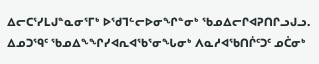ᐃᓕᑕᕐᓯᒪᒍᓐᓇᓂᕐᒥᒃ ᐅᖁᒣᓪᓕᐅᓂᖏᓐᓂᒃ ᖃᓄᐃᓕᒋᐊᕈᑎᒋᓗᒍᓗ.
ᐃᓄᑐᙯᑦ ᖃᓄᐃᖕᖏᓯᐊᕆᐊᖃᕐᓂᖓᓂᒃ ᐱᓇᓱᐊᖃᑎᒌᑦᑐᑦ ᓄᑖᓂᒃ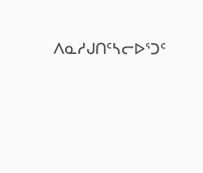ᐱᓇᓱᒍᑎᑦᓴᓕᐅᕐᑐᑦ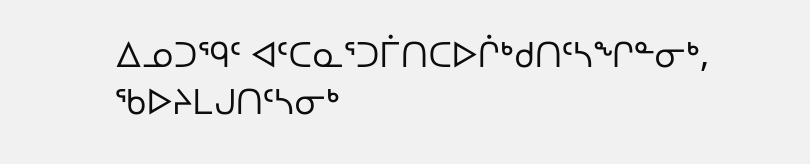ᐃᓄᑐᙯᑦ ᐊᑦᑕᓇᕐᑐᒦᑎᑕᐅᒌᒃᑯᑎᑦᓴᖏᓐᓂᒃ, ᖃᐅᔨᒪᒍᑎᑦᓴᓂᒃ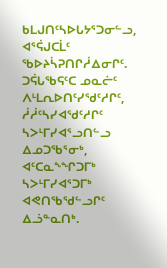ᑲᒪᒍᑎᑦᓴᐅᒐᔭᕐᑐᓂᓪᓗ, ᐊᕐᕌᒍᑕᒫᑦ ᖃᐅᔨᓵᕈᑎᒋᓲᐃᓂᒋᑦ. ᑐᕌᒐᖃᕋᑦᑕ ᓄᓇᓖᑦ ᐱᒻᒪᕆᐅᑎᑦᓯᖁᑦᓱᒋᑦ, ᓲᓲᑦᓴᓯᐊᖁᑦᓱᒋᑦ ᓴᐳᒻᒥᓯᐊᕐᓗᑎᓪᓗ ᐃᓄᑐᖃᕐᓂᒃ, ᐊᑦᑕᓇᖕᖏᑐᒥᒃ ᓴᐳᒻᒥᓯᐊᕐᑐᒥᒃ ᐊᕙᑎᖃᖁᓪᓗᒋᑦ ᐃᓘᓐᓇᑎᒃ.